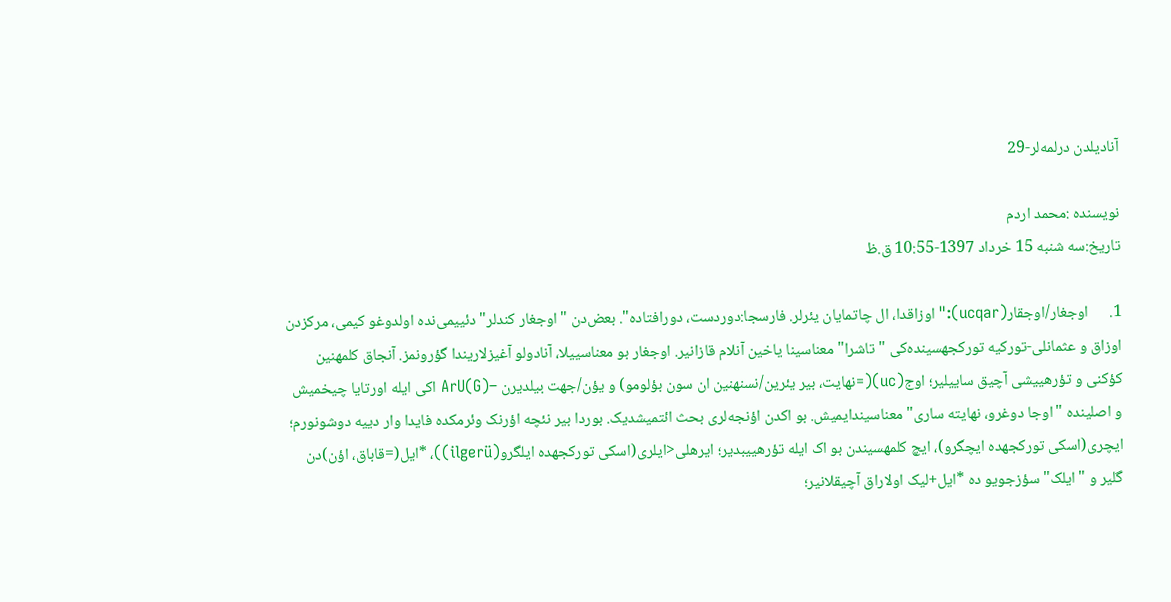آنادیلدن درلمه‌لر-29

نویسنده :محمد اردم
تاریخ:سه شنبه 15 خرداد 1397-10:55 ق.ظ

1.      اوجغار/اوجقار(ucqar):"اوزاقدا، ال چاتمایان یئرلر. فارسجا:دوردست، دورافتاده". بعض‌دن "اوجغار کندلر" دئییمی‌نده اولدوغو کیمی، مرکزدن اوزاق و عثمانلی-تورکیه تورکجهسینده‌کی "تاشرا" معناسینا یاخین آنلام قازانیر. اوجغار بو معناسییلا، آنادولو آغیزلاریندا گؤرونمز. آنجاق کلمهنین کؤکنی و تؤرهییشی آچیق ساییلیر؛ اوج(uc)(=نهایت، بیر یئرین/نسنهنین ان سون بؤلومو) و یؤن/جهت بیلدیرن –(G)ArU اکی ایله اورتایا چیخمیش و اصلینده "اوجا دوغرو، نهایته ساری" معناسیندایمیش. بو اکدن اؤنجه‌لری بحث ائتمیشدیک. بوردا بیر نئچه اؤرنک وئرمکده فایدا وار دییه دوشونورم؛ ایچری(اسکی تورکجهده ایچگرو)، ایچ کلمهسیندن بو اک ایله تؤرهییبدیر؛ ایرهلی<ایلری(اسکی تورکجهده ایلگرو(ilgerü))، *ایل(=قاباق، اؤن)دن گلیر و "ایلک" سؤزجویو ده *ایل+لیک اولاراق آچیقلانیر؛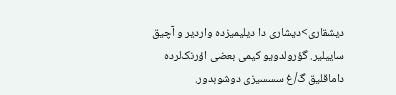دیشقاری>دیشاری دا دیلیمیزده واردیر و آچیق ساییلیر. گؤرولدویو کیمی بعضی‌ اؤرنک‌لرده داماقلیق گ/غ سسسیزی دوشوبدور.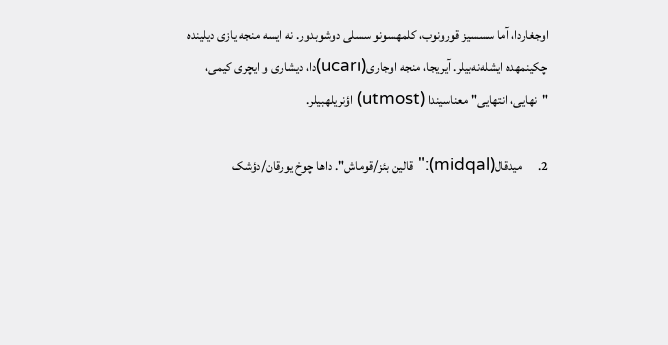اوجغاردا، آما سسسیز قورونوب، کلمهسونو سسلی دوشوبدور. نه ایسه منجه یازی دیلینده چکینمهده ایشله‌نه‌بیلر. آیریجا، منجه اوجاری(ucarı)دا، دیشاری و ایچری کیمی، "نهایی، انتهایی" معناسیندا (utmost) اؤنریلهبیلر.

2.      میدقال(midqal):"قالین بئز/قوماش". داها چوخ یورقان/دؤشک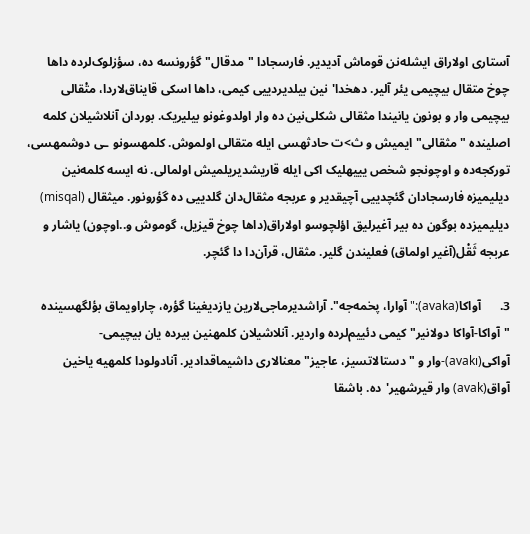آستاری اولاراق ایشله‌نن قوماش آدیدیر. فارسجادا "مدقال" گؤرونسه ده، سؤزلوک‌لرده داها چوخ متقال بیچیمی یئر آلیر. دهخدا'نین بیلدیردییی کیمی، داها اسکی قایناق‌لاردا، متْقالی بیچیمی وار و بونون یانیندا مثقالی شکلی‌نین ده وار اولدوغونو بیلیریک. بوردان آنلاشیلان کلمه اصلینده "مثقالی" ایمیش و ث>ت حادثهسی ایله متقالی اولموش. کلمهسونو ـی دوشمهسی، تورکجه‌ده و اوچونجو شخص یییهلیک اکی ایله قاریشدیریلمیش اولمالی. نه ایسه کلمه‌نین دیلیمیزه فارسجادان گئچدییی آچیقدیر و عربجه مثقال‌دان گلدییی ده گؤرونور. میثقال (misqal) دیلیمیزده بوگون ده بیر آغیرلیق اؤلچوسو اولاراق(داها چوخ قیزیل، گوموش و..اوچون) یاشار و عربجه ثَقْل(آغیر اولماق) فعلیندن گلیر. مثقال، قرآن‌دا دا گئچر.

3.      آواکا(avaka):"آوارا، پخمه‌جه". آراشدیرماجی‌لارین یازدیغینا گؤره، چاراویماق بؤلگهسینده "آواکا-آواکا دولانیر" کیمی دئییم‌لرده واردیر. آنلاشیلان کلمهنین بیرده یان بیچیمی-آواکی(avakı)-وار و "دستالاتسیز، عاجیز" معنالاری داشیماقدادیر. آنادولودا کلمهیه یاخین آواق(avak) وار قیرشهیر'ده. باشقا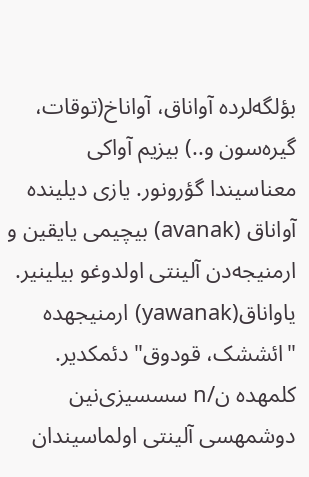بؤلگه‌لرده آواناق، آواناخ(توقات، گیره‌سون و..) بیزیم آواکی معناسیندا گؤرونور. یازی دیلینده آواناق (avanak) بیچیمی یایقین و ارمنیجه‌دن آلینتی اولدوغو بیلینیر. یاواناق(yawanak) ارمنیجهده "ائششک، قودوق" دئمکدیر. کلمهده ن/n سسسیزی‌نین دوشمهسی آلینتی اولماسیندان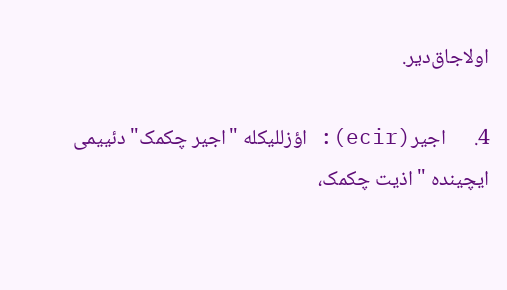اولاجاق‌دیر.

4.      اجیر(ecir): اؤزللیکله "اجیر چکمک" دئییمی ایچینده "اذیت چکمک،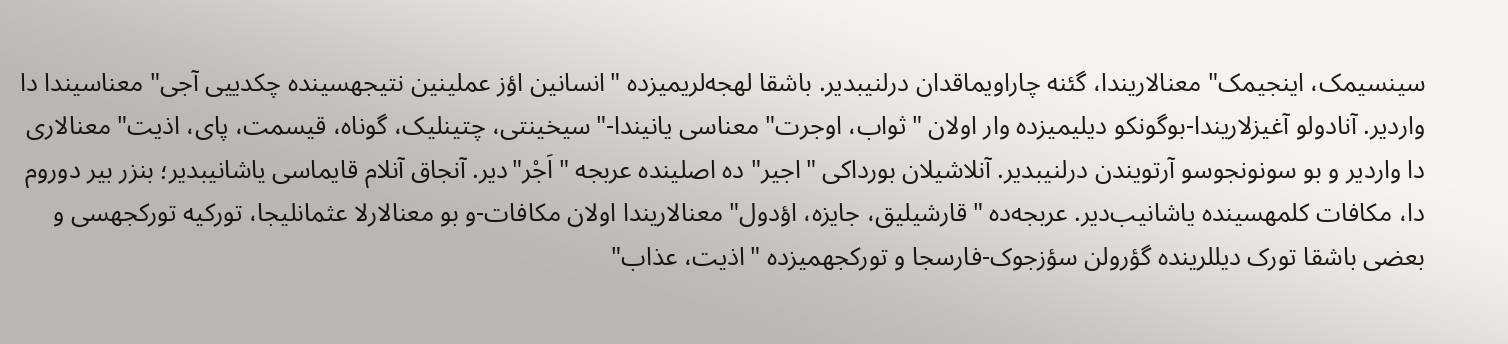سینسیمک، اینجیمک" معنالاریندا، گئنه چاراویماقدان درلنیبدیر. باشقا لهجه‌لریمیزده "انسانین اؤز عملینین نتیجهسینده چکدییی آجی" معناسیندا دا واردیر. آنادولو آغیزلاریندا-بوگونکو دیلیمیزده وار اولان "ثواب، اوجرت" معناسی یانیندا-"سیخینتی، چتینلیک، گوناه، قیسمت، پای، اذیت" معنالاری دا واردیر و بو سونونجوسو آرتویندن درلنیبدیر. آنلاشیلان بورداکی "اجیر" ده اصلینده عربجه "اَجْر"دیر. آنجاق آنلام قایماسی یاشانیبدیر؛ بنزر بیر دوروم دا، مکافات کلمهسینده یاشانیب‌دیر. عربجه‌ده "قارشیلیق، جایزه، اؤدول" معنالاریندا اولان مکافات-و بو معنالارلا عثمانلیجا، تورکیه تورکجهسی و بعضی باشقا تورک دیللرینده گؤرولن سؤزجوک-فارسجا و تورکجهمیزده "اذیت، عذاب"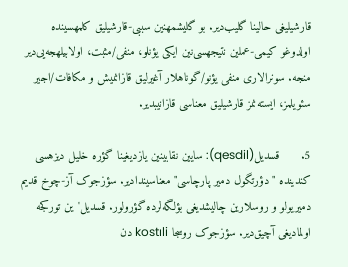قارشیلیغی حالینا گلیب‌دیر. بو گلیشمهنین سببی-قارشیلیق کلمهسینده اولدوغو کیمی-عملین نتیجهسی‌نین ایکی یؤنلو، منفی/مثبت، اولابیلهجه‌یی‌دیر منجه. سونرالاری منفی یؤنو/گوناهلار آغیرلیق قازانمیش و مکافات/اجیر سئویلمز، ایسته‌نمز قارشیلیق معناسی قازانیبدیر.

5.      قسدیل(qesdil): سایین نقابینین یازدیغینا گؤره خلیل دیزهسی کندینده "دؤرتگول دمیر پارچاسی" معناسیندادیر. سؤزجوک آز-چوخ قدیم دمیریولو و روسلارین چالیشدیغی بؤلگه‌لرده گؤرولور. قسدیل'ین تورکجه اولمادیغی آچیق‌دیر. سؤزجوک روسجا kostıli دن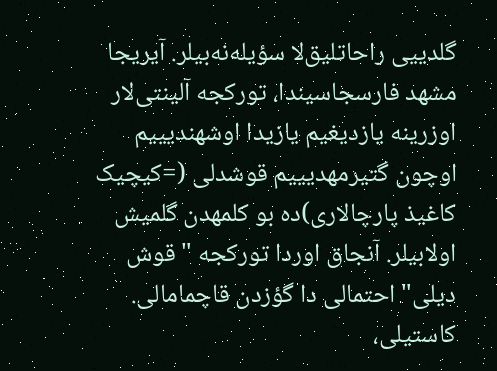گلدییی راحاتلیق‌لا سؤیله‌نه‌بیلر. آیریجا مشهد فارسجاسیندا، تورکجه آلینتی‌لار اوزرینه یازدیغیم یازیدا اوشهندیییم اوچون گتیرمهدیییم قوشدلی (=کیچیک کاغیذ پارچالاری)ده بو کلمهدن گلمیش اولابیلر. آنجاق اوردا تورکجه "قوش دیلی" احتمالی دا گؤزدن قاچمامالی. کاستیلی،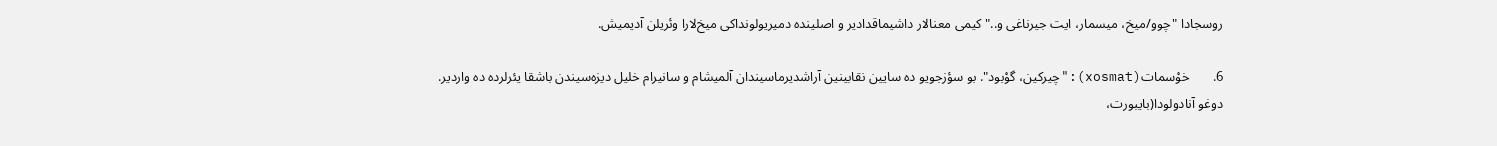روسجادا "چوو/میخ، میسمار، ایت جیرناغی و.." کیمی معنالار داشیماقدادیر و اصلینده دمیریولونداکی میخ‌لارا وئریلن آدیمیش.

6.       خوْسمات(xosmat):"چیرکین، گوْبود". بو سؤزجویو ده سایین نقابینین آراشدیرماسیندان آلمیشام و سانیرام خلیل دیزه‌سیندن باشقا یئرلرده ده واردیر. دوغو آنادولودا(بایبورت،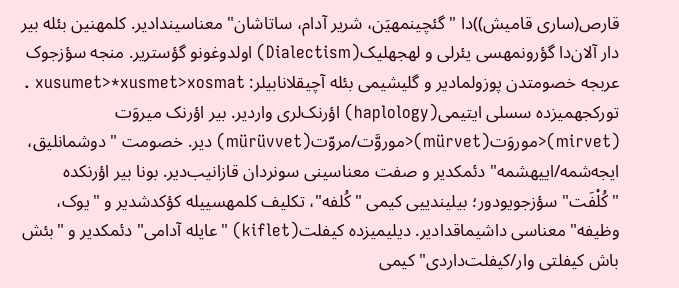قارص(ساری قامیش))دا "گئچینمهیَن، شریر آدام، ساتاشان" معناسیندادیر. کلمهنین بئله بیر دار آلان‌دا گؤرونمهسی یئرلی و لهجهلیک(Dialectism) اولدوغونو گؤستریر. منجه سؤزجوک عربجه خصومتدن پوزولمادیر و گلیشیمی بئله آچیقلانابیلر: xusumet>*xusmet>xosmat . تورکجهمیزده سسلی ایتیمی(haplology) اؤرنک‌لری واردیر. بیر اؤرنک میروَت (mirvet)<موروَت(mürvet)<موروَّت/مروّت(mürüvvet) دیر. خصومت "دوشمانلیق، ایجه‌شمه/اییهشمه" دئمکدیر و صفت معناسینی سونردان قازانیب‌دیر. بونا بیر اؤرنکده "کُلْفَت" سؤزجویودور؛ بیلیندییی کیمی "کُلفه"، تکلیف کلمهسییله کؤکدشدیر و "یوک، وظیفه" معناسی داشیماقدادیر. دیلیمیزده کیفلت(kiflet) "عایله آدامی" دئمکدیر و "بئش باش کیفلتی وار/کیفلت‌داردی" کیمی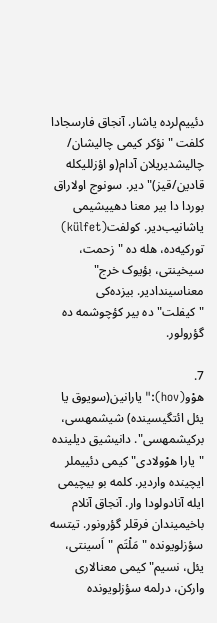دئییم‌لرده یاشار. آنجاق فارسجادا کلفت "نؤکر کیمی چالیشان/ چالیشدیریلان آدام(و اؤزللیکله قادین/قیز)"دیر. سونوج اولاراق بوردا دا بیر معنا دهییشیمی یاشانیب‌دیر. کولفت(külfet) تورکیه‌ده، هله‌ ده "زحمت، سیخینتی، بؤیوک خرج" معناسیندادیر. بیزده‌کی "کیفلت"ده بیر کؤچوشمه ده گؤرولور.

7.      هوْو(hov):"یارانین(سویوق یا یئل ائتگیسینده) شیشمهسی، برکیشمهسی". دانیشیق دیلینده "یارا هوْولادی" کیمی دئییملر ایچینده واردیر. کلمه بو بیچیمی ایله آنادولودا وار. آنجاق آنلام باخیمیندان فرقلر گؤرونور. تیتسه سؤزلویونده "مَلْتَم "اَسینتی، یئل، نسیم" کیمی معنالاری وارکن، درلمه سؤزلویونده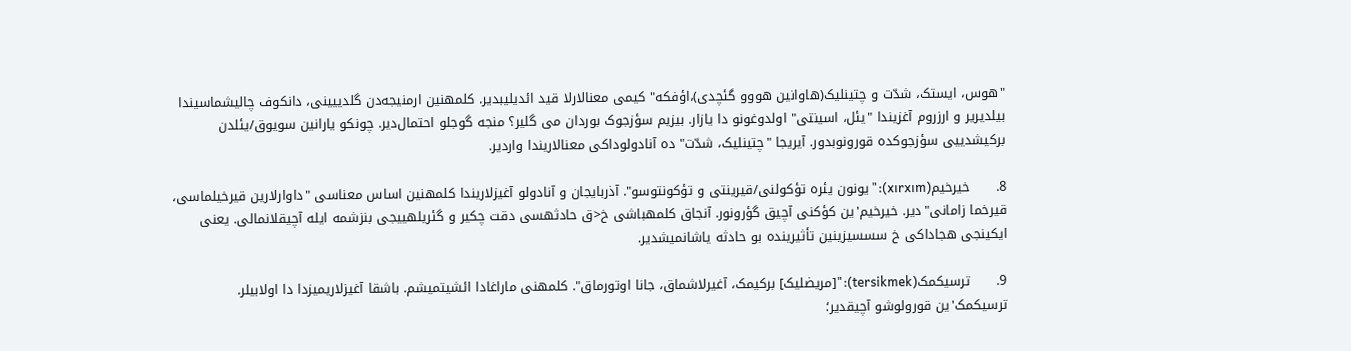"هوس، ایستک، شدّت و چتینلیک(هاوانین هووو گئچدی)،اؤفکه" کیمی معنالارلا قید ائدیلیبدیر. کلمهنین ارمنیجه‌دن گلدییینی، دانکوف چالیشماسیندا بیلدیریر و ارزروم آغزیندا "یئل، اسینتی" اولدوغونو دا یازار. بیزیم سؤزجوک بوردان می گلیر؟ منجه گوجلو احتمال‌دیر. چونکو یارانین سویوق/یئلدن برکیشدییی سؤزجوکده قورونوبدور. آیریجا "چتینلیک، شدّت" ده آنادولوداکی معنالاریندا واردیر.

8.      خیرخیم(xırxım):"یونون یئره تؤکولنی/قیرینتی و تؤکونتوسو". آذربایجان و آنادولو آغیزلاریندا کلمهنین اساس معناسی "داوارلارین قیرخیلماسی، قیرخما زامانی"دیر. خیرخیم'ین کؤکنی آچیق گؤرونور. آنجاق کلمهباشی خ<ق حادثهسی دقت چکیر و گئریلهییجی بنزشمه ایله آچیقلانمالی. یعنی ایکینجی هجاداکی خ سسسیزینین تأثیرینده بو حادثه یاشانمیشدیر.

9.      ترسیکمک(tersikmek):"[مریضلیک] برکیمک، آغیرلاشماق، جانا اوتورماق". کلمهنی ماراغادا ائشیتمیشم. باشقا آغیزلاریمیزدا دا اولابیلر. ترسیکمک'ین قورولوشو آچیقدیر؛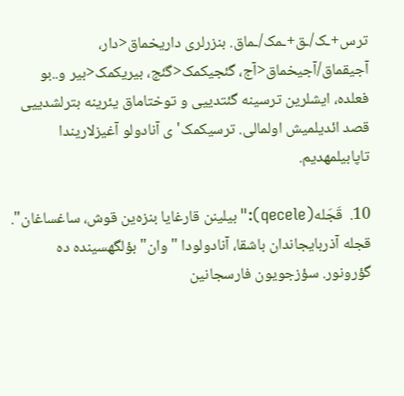ترس+ـک/ـق+ـمک/ـماق. بنزرلری داریخماق<دار، آجیقماق/آجیخماق<آج، گئجیکمک<گئج، بیریکمک<بیر و..بو فعلده، ایشلرین ترسینه گئتدییی و توختاماق یئرینه بترلشدییی قصد ائدیلمیش اولمالی. ترسیکمک'ی آنادولو آغیزلاریندا تاپابیلمهدیم.

10.  قَجَله(qecele):"بیلینن قارغایا بنزه‌ین قوش، ساغساغان". قجله آذربایجاندان باشقا، آنادولودا "وان" بؤلگهسینده ده گؤرونور. سؤزجویون فارسجانین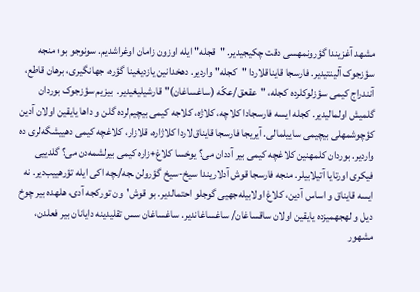مشهد آغزیندا گؤرونمهسی دقت چکیجیدیر. "قجله" ایله اوزون زامان اوغراشدیم. سونوجو بو؛ منجه سؤزجوک آلینتیدیر. فارسجا قایناقلاردا "کجله" واردیر. دهخدانین یازدیغینا گؤره، جهانگیری، برهان قاطع، آنندراج کیمی سؤزلوکلرده کجله، "عقعق/عکّه (ساغساغان)" قارشیلیغیدیر.  بیزیم سؤزجوک بوردان گلمیش اولمالیدیر. کجله ایسه فارسجادا کلاچه، کلاژه، کلاجه کیمی بیچیم‌لرده گلن و داها یایقین اولان آدین کؤچوشمهلی بیچیمی ساییلمالی. آیریجا فارسجا قایناق‌لاردا کلاژاره، قلازار، کلاغچه کیمی دهییشگه‌لری ده واردیر. بوردان کلمهنین کلاغچه کیمی بیر آددان می؟ یوخسا کلاغ+زاره کیمی بیرلشمه‌دن می؟ گلدییی فیکری اورتایا آتیلابیلر. منجه فارسجا قوش آدلاریندا سیخ-سیخ گؤرولن ـجه/ـچه اکی ایله تؤرهییب‌دیر. نه ایسه قایناق و اساس آدین، کلاغ اولابیله‌جهیی گوجلو احتمالدیر. بو قوش'ون تورکجه آدی، هلهده بیر چوخ دیل و لهجهمیزده یایقین اولان ساقساغان/ ساغساغاندیر. ساغساغان سس تقلیدینه دایانان بیر فعلدن، مشهور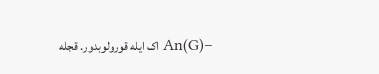–(G)An اک ایله قورولوبدور. قجله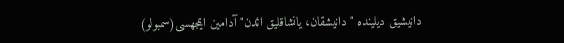دانیشیق دیلینده "دانیشقان، یانشاقلیق ائدن" آدامین ایمجهسی(سمبولو)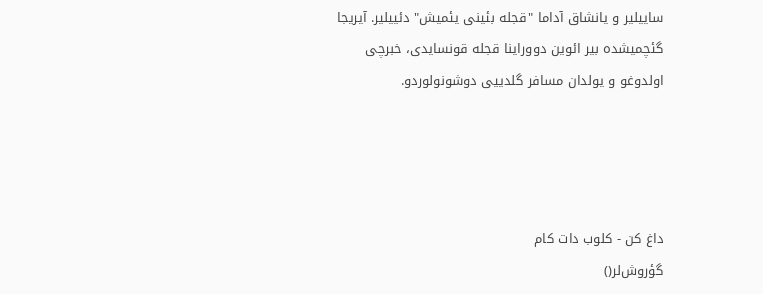ساییلیر و یانشاق آداما "قجله بئینی یئمیش" دئییلیر. آیریجا گئچمیشده بیر ائوین دووراینا قجله قونسایدی، خبرچی اولدوغو و یولدان مسافر گلدییی دوشونولوردو.




داغ کن - کلوب دات کام
گؤروش‌لر()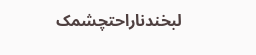لبخندناراحتچشمک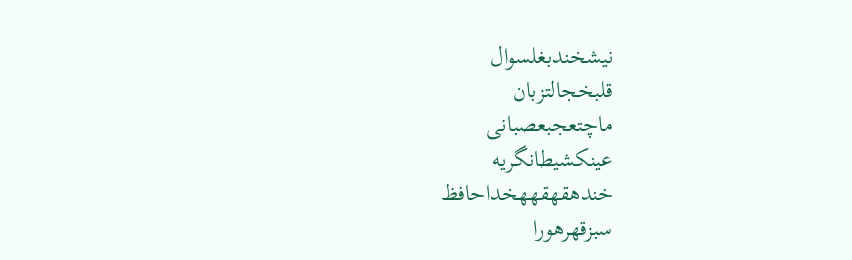نیشخندبغلسوال
قلبخجالتزبان
ماچتعجبعصبانی
عینکشیطانگریه
خندهقهقههخداحافظ
سبزقهرهورا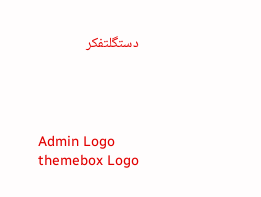دستگلتفکر




Admin Logo
themebox Logo